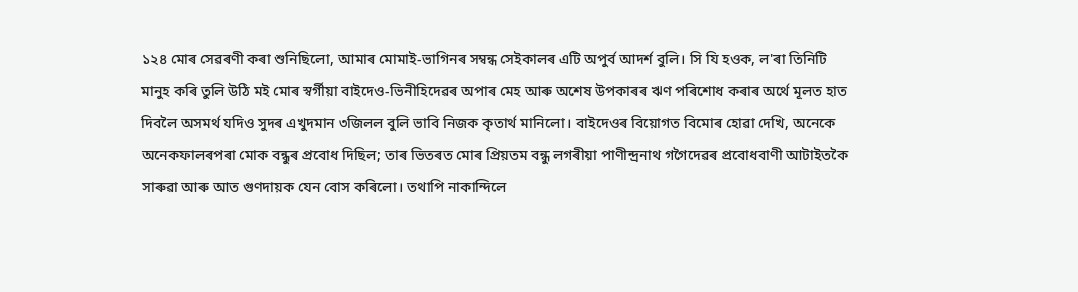১২৪ মোৰ সেৱৰণী কৰা শুনিছিলো, আমাৰ মোমাই-ভাগিনৰ সম্বন্ধ সেইকালৰ এটি অপুৰ্ব আদৰ্শ বুলি। সি যি হওক, ল'ৰা তিনিটি মানুহ কৰি তুলি উঠি মই মোৰ স্বৰ্গীয়া বাইদেও-ভিনীহিদেৱৰ অপাৰ মেহ আৰু অশেষ উপকাৰৰ ঋণ পৰিশোধ কৰাৰ অৰ্থে মূলত হাত দিবলৈ অসমৰ্থ যদিও সুদৰ এখুদমান ৩জিলল বুলি ভাবি নিজক কৃতাৰ্থ মানিলো। বাইদেওৰ বিয়োগত বিমোৰ হোৱা দেখি, অনেকে অনেকফালৰপৰা মোক বন্ধুৰ প্ৰবোধ দিছিল; তাৰ ভিতৰত মোৰ প্ৰিয়তম বন্ধু লগৰীয়া পাণীন্দ্ৰনাথ গগৈদেৱৰ প্ৰবোধবাণী আটাইতকৈ সাৰুৱা আৰু আত গুণদায়ক যেন বোস কৰিলো। তথাপি নাকান্দিলে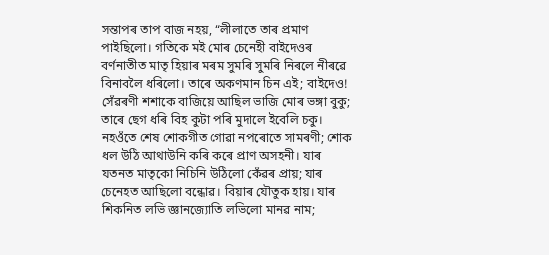সন্তাপৰ তাপ বাজ নহয়, “লীলাতে তাৰ প্ৰমাণ পাইছিলো। গতিকে মই মোৰ চেনেহী বাইদেওৰ বৰ্ণনাতীত মাতৃ হিয়াৰ মৰম সুমৰি সুমৰি নিৰলে নীৰৱে বিনাবলৈ ধৰিলো। তাৰে অকণমান চিন এই; বাইদেও! সেঁৱৰণী শশাকে বাজিয়ে আছিল ভাজি মোৰ ভঙ্গা বুকু; তাৰে ছেগ ধৰি বিহ কুটা পৰি মুদালে ইবেলি চকু। নহওঁতে শেষ শোকগীত গোৱা নপৰোতে সামৰণী; শোক ধল উঠি আথাউনি কৰি কৰে প্ৰাণ অসহনী। যাৰ যতনত মাতৃকো নিচিনি উঠিলো কেঁৱৰ প্ৰায়; যাৰ চেনেহত আছিলো বন্ধোৱ। বিয়াৰ যৌতুক হায়। যাৰ শিকনিত লভি জ্ঞানজ্যোতি লভিলো মানৱ নাম;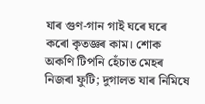যাৰ গুণ-গান গাই ঘৰে ঘৰে কৰো কৃতজ্ঞৰ কাম। শোক অকণি টিপনি হেঁচাত মেহৰ নিজৰা ফুটি; দুগালত যাৰ নিমিষে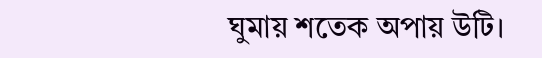ঘুমায় শতেক অপায় উটি।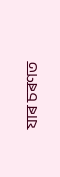যাৰ চৰণত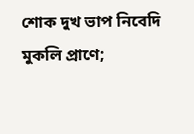শোক দুখ ভাপ নিবেদি মুকলি প্ৰাণে;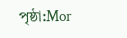পৃষ্ঠা:Mor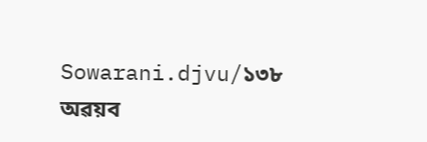Sowarani.djvu/১৩৮
অৱয়ব